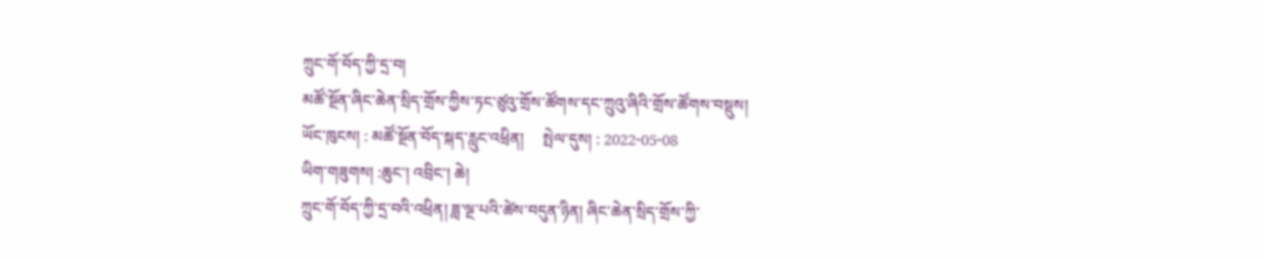ཀྲུང་གོ་བོད་ཀྱི་དྲ་བ།
མཚོ་སྔོན་ཞིང་ཆེན་སྲིད་གྲོས་ཀྱིས་ཏང་ཙུའུ་གྲོས་ཚོགས་དང་ཀྲུའུ་ཞིའི་གྲོས་ཚོགས་བསྡུས།
ཡོང་ཁུངས། : མཚོ་སྔོན་བོད་སྐད་རླུང་འཕྲིན།     སྤེལ་དུས། : 2022-05-08
ཡིག་གཟུགས། :ཆུང་། འབྲིང་། ཆེ།
ཀྲུང་གོ་བོད་ཀྱི་དྲ་བའི་འཕྲིན། ཟླ་ལྔ་པའི་ཚེས་བདུན་ཉིན། ཞིང་ཆེན་སྲིད་གྲོས་ཀྱི་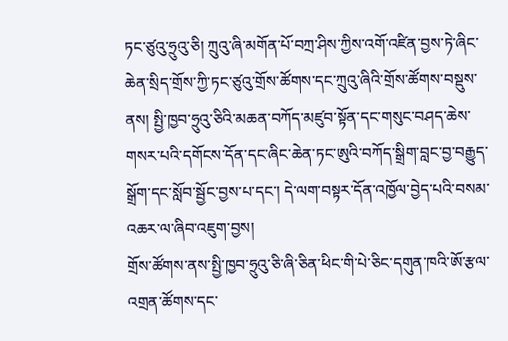ཏང་ཙུའུ་ཧྲུའུ་ཅི། ཀྲུའུ་ཞི་མགོན་པོ་བཀྲ་ཤིས་ཀྱིས་འགོ་འཛིན་བྱས་ཏེ་ཞིང་ཆེན་སྲིད་གྲོས་ཀྱི་ཏང་ཙུའུ་གྲོས་ཚོགས་དང་ཀྲུའུ་ཞིའི་གྲོས་ཚོགས་བསྡུས་ནས། སྤྱི་ཁྱབ་ཧྲུའུ་ཅིའི་མཆན་བཀོད་མཛུབ་སྟོན་དང་གསུང་བཤད་ཆེས་གསར་པའི་དགོངས་དོན་དང་ཞིང་ཆེན་ཏང་ཨུའི་བཀོད་སྒྲིག་བླང་བྱ་བརྒྱུད་སྒྲོག་དང་སློབ་སྦྱོང་བྱས་པ་དང་། དེ་ལག་བསྟར་དོན་འཁྱོལ་བྱེད་པའི་བསམ་འཆར་ལ་ཞིབ་འཇུག་བྱས།
གྲོས་ཚོགས་ནས་སྤྱི་ཁྱབ་ཧྲུའུ་ཅི་ཞི་ཅིན་ཕིང་གི་པེ་ཅིང་དགུན་ཁའི་ཨོ་རྩལ་འགྲན་ཚོགས་དང་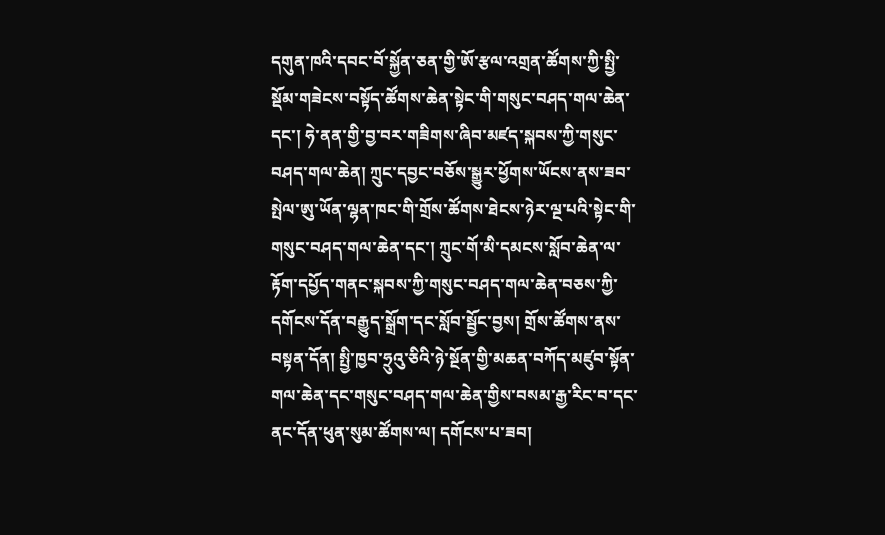དགུན་ཁའི་དབང་བོ་སྐྱོན་ཅན་གྱི་ཨོ་རྩལ་འགྲན་ཚོགས་ཀྱི་སྤྱི་སྡོམ་གཟེངས་བསྟོད་ཚོགས་ཆེན་སྟེང་གི་གསུང་བཤད་གལ་ཆེན་དང་། ཧེ་ནན་གྱི་བྱ་བར་གཟིགས་ཞིབ་མཛད་སྐབས་ཀྱི་གསུང་བཤད་གལ་ཆེན། ཀྲུང་དབྱང་བཅོས་སྒྱུར་ཕྱོགས་ཡོངས་ནས་ཟབ་སྤེལ་ཨུ་ཡོན་ལྷན་ཁང་གི་གྲོས་ཚོགས་ཐེངས་ཉེར་ལྔ་པའི་སྟེང་གི་གསུང་བཤད་གལ་ཆེན་དང་། ཀྲུང་གོ་མི་དམངས་སློབ་ཆེན་ལ་རྟོག་དཔྱོད་གནང་སྐབས་ཀྱི་གསུང་བཤད་གལ་ཆེན་བཅས་ཀྱི་དགོངས་དོན་བརྒྱུད་སྒྲོག་དང་སློབ་སྦྱོང་བྱས། གྲོས་ཚོགས་ནས་བསྟན་དོན། སྤྱི་ཁྱབ་ཧྲུའུ་ཅིའི་ཉེ་སྔོན་གྱི་མཆན་བཀོད་མཛུབ་སྟོན་གལ་ཆེན་དང་གསུང་བཤད་གལ་ཆེན་གྱིས་བསམ་རྒྱ་རིང་བ་དང་ནང་དོན་ཕུན་སུམ་ཚོགས་ལ། དགོངས་པ་ཟབ།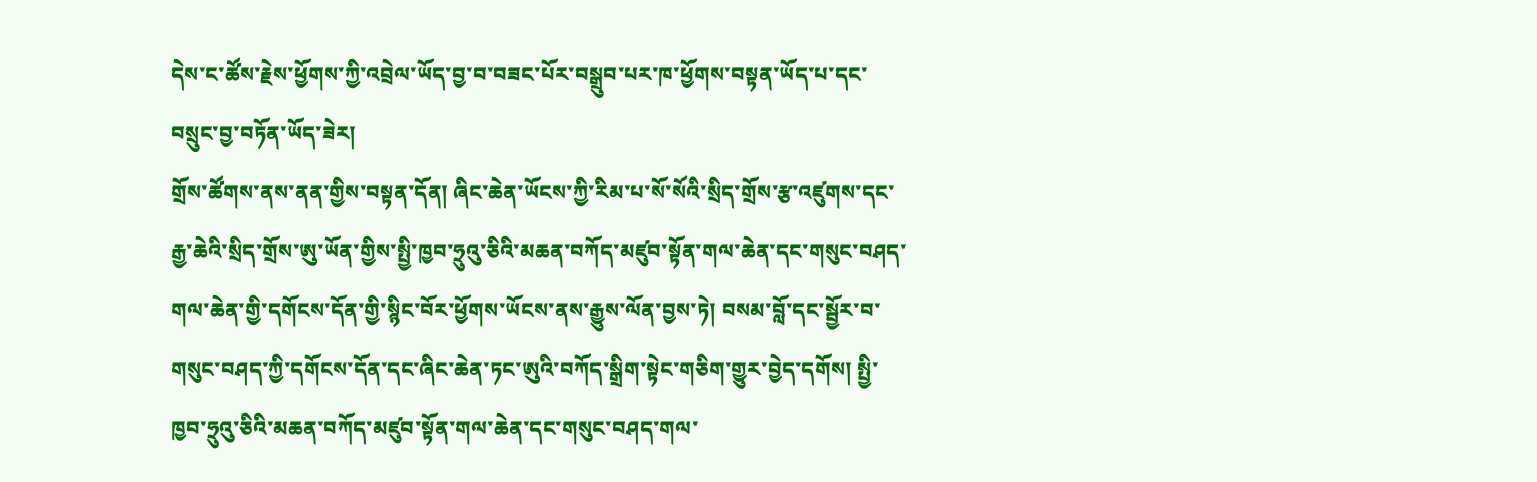དེས་ང་ཚོས་རྗེས་ཕྱོགས་ཀྱི་འབྲེལ་ཡོད་བྱ་བ་བཟང་པོར་བསྒྲུབ་པར་ཁ་ཕྱོགས་བསྟན་ཡོད་པ་དང་བསྲུང་བྱ་བཏོན་ཡོད་ཟེར།
གྲོས་ཚོགས་ནས་ནན་གྱིས་བསྟན་དོན། ཞིང་ཆེན་ཡོངས་ཀྱི་རིམ་པ་སོ་སོའི་སྲིད་གྲོས་རྩ་འཛུགས་དང་རྒྱ་ཆེའི་སྲིད་གྲོས་ཨུ་ཡོན་གྱིས་སྤྱི་ཁྱབ་ཧྲུའུ་ཅིའི་མཆན་བཀོད་མཛུབ་སྟོན་གལ་ཆེན་དང་གསུང་བཤད་གལ་ཆེན་གྱི་དགོངས་དོན་གྱི་སྙིང་བོར་ཕྱོགས་ཡོངས་ནས་རྒྱུས་ལོན་བྱས་ཏེ། བསམ་བློ་དང་སྦྱོར་བ་གསུང་བཤད་ཀྱི་དགོངས་དོན་དང་ཞིང་ཆེན་ཏང་ཨུའི་བཀོད་སྒྲིག་སྟེང་གཅིག་གྱུར་བྱེད་དགོས། སྤྱི་ཁྱབ་ཧྲུའུ་ཅིའི་མཆན་བཀོད་མཛུབ་སྟོན་གལ་ཆེན་དང་གསུང་བཤད་གལ་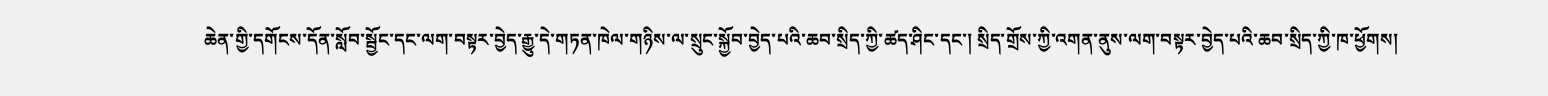ཆེན་གྱི་དགོངས་དོན་སློབ་སྦྱོང་དང་ལག་བསྟར་བྱེད་རྒྱུ་དེ་གཏན་ཁེལ་གཉིས་ལ་སྲུང་སྐྱོབ་བྱེད་པའི་ཆབ་སྲིད་ཀྱི་ཚད་ཤིང་དང་། སྲིད་གྲོས་ཀྱི་འགན་ནུས་ལག་བསྟར་བྱེད་པའི་ཆབ་སྲིད་ཀྱི་ཁ་ཕྱོགས།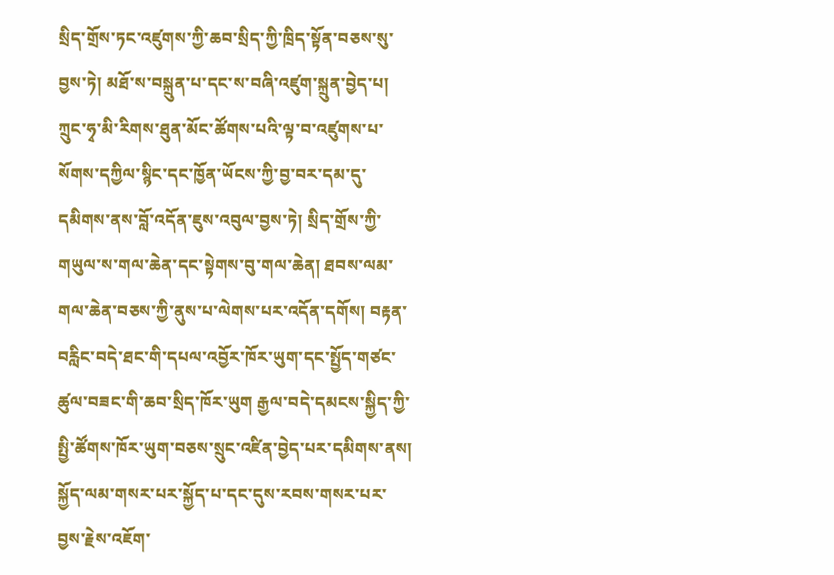སྲིད་གྲོས་ཏང་འཛུགས་ཀྱི་ཆབ་སྲིད་ཀྱི་ཁྲིད་སྟོན་བཅས་སུ་བྱས་ཏེ། མཐོ་ས་བསྐྲུན་པ་དང་ས་བཞི་འཛུག་སྐྲུན་བྱེད་པ། ཀྲུང་ཧྭ་མི་རིགས་ཐུན་མོང་ཚོགས་པའི་ལྟ་བ་འཛུགས་པ་སོགས་དཀྱིལ་སྙིང་དང་ཁྱོན་ཡོངས་ཀྱི་བྱ་བར་དམ་དུ་དམིགས་ནས་བློ་འདོན་ཇུས་འབུལ་བྱས་ཏེ། སྲིད་གྲོས་ཀྱི་གཡུལ་ས་གལ་ཆེན་དང་སྟེགས་བུ་གལ་ཆེན། ཐབས་ལམ་གལ་ཆེན་བཅས་ཀྱི་ནུས་པ་ལེགས་པར་འདོན་དགོས། བརྟན་བརླིང་བདེ་ཐང་གི་དཔལ་འབྱོར་ཁོར་ཡུག་དང་སྤྱོད་གཙང་ཚུལ་བཟང་གི་ཆབ་སྲིད་ཁོར་ཡུག རྒྱལ་བདེ་དམངས་སྐྱིད་ཀྱི་སྤྱི་ཚོགས་ཁོར་ཡུག་བཅས་སྲུང་འཛིན་བྱེད་པར་དམིགས་ནས། སྐྱོད་ལམ་གསར་པར་སྐྱོད་པ་དང་དུས་རབས་གསར་པར་བྱས་རྗེས་འཇོག་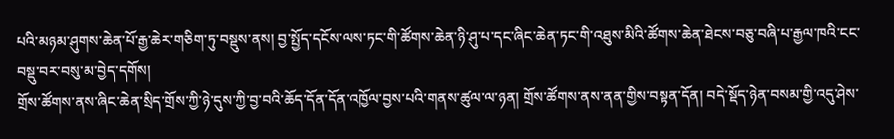པའི་མཉམ་ཤུགས་ཆེན་པོ་རྒྱ་ཆེར་གཅིག་ཏུ་བསྡུས་ནས། བྱ་སྤྱོད་དངོས་ལས་ཏང་གི་ཚོགས་ཆེན་ཉི་ཤུ་པ་དང་ཞིང་ཆེན་ཏང་གི་འཐུས་མིའི་ཚོགས་ཆེན་ཐེངས་བཅུ་བཞི་པ་རྒྱལ་ཁའི་ངང་བསྡུ་བར་བསུ་མ་བྱེད་དགོས།
གྲོས་ཚོགས་ནས་ཞིང་ཆེན་སྲིད་གྲོས་ཀྱི་ཉེ་དུས་ཀྱི་བྱ་བའི་ཆོད་དོན་དོན་འཁྱོལ་བྱས་པའི་གནས་ཚུལ་ལ་ཉན། གྲོས་ཚོགས་ནས་ནན་གྱིས་བསྟན་དོན། བདེ་སྡོད་ཉེན་བསམ་གྱི་འདུ་ཤེས་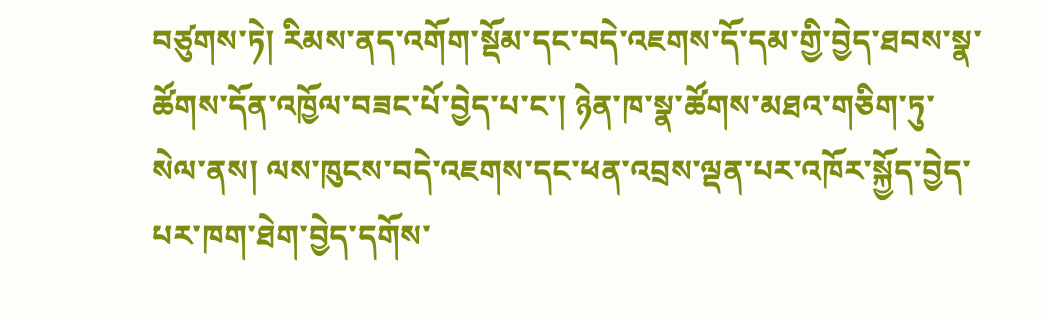བཙུགས་ཏེ། རིམས་ནད་འགོག་སྡོམ་དང་བདེ་འཇགས་དོ་དམ་གྱི་བྱེད་ཐབས་སྣ་ཚོགས་དོན་འཁྱོལ་བཟང་པོ་བྱེད་པ་ང་། ཉེན་ཁ་སྣ་ཚོགས་མཐའ་གཅིག་ཏུ་སེལ་ནས། ལས་ཁུངས་བདེ་འཇགས་དང་ཕན་འབྲས་ལྡན་པར་འཁོར་སྐྱོད་བྱེད་པར་ཁག་ཐེག་བྱེད་དགོས་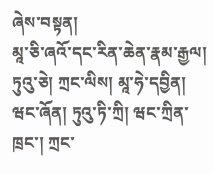ཞེས་བསྟན།
མཱ་ཅི་ཞའོ་དང་རིན་ཆེན་རྣམ་རྒྱལ། ཏུའུ་ཅེ། ཀྲང་ལིས། མཱ་ཧེ་དབྱིན། ཝང་ཞོན། ཏུའུ་ཏི་ཀྲི། ཝང་ཀྲིན་ཁྲང་། ཀྲང་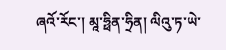ཞའོ་རོང་། མཱ་ཧྥིན་ཧྲིན། ལིའུ་ཏ་ཡེ་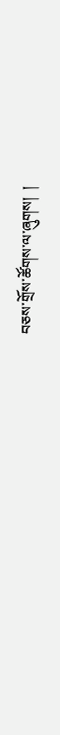བཅས་གྲོས་ཚོགས་ལ་ཞུགས།  །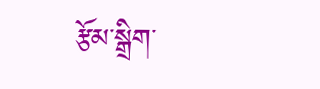རྩོམ་སྒྲིག་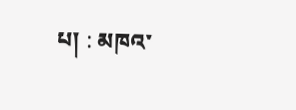པ། : མཁའ་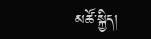མཚོ་སྐྱིད།